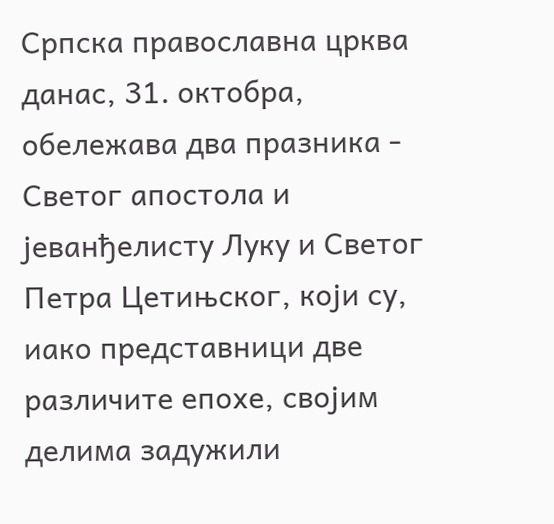Српска православна црква данас, 31. октобра, обележава два празника - Светог апостола и јеванђелисту Луку и Светог Петра Цетињског, који су, иако представници две различите епохе, својим делима задужили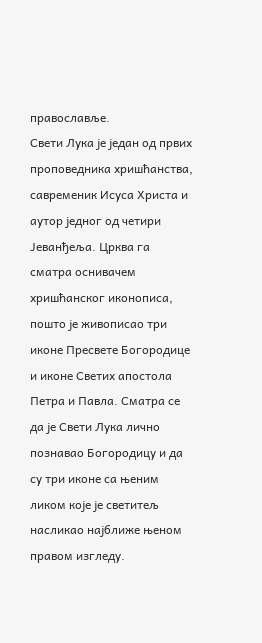православље.
Свети Лука је један од првих проповедника хришћанства, савременик Исуса Христа и аутор једног од четири Јеванђеља. Црква га сматра оснивачем хришћанског иконописа, пошто је живописао три иконе Пресвете Богородице и иконе Светих апостола Петра и Павла. Сматра се да је Свети Лука лично познавао Богородицу и да су три иконе са њеним ликом које је светитељ насликао најближе њеном правом изгледу.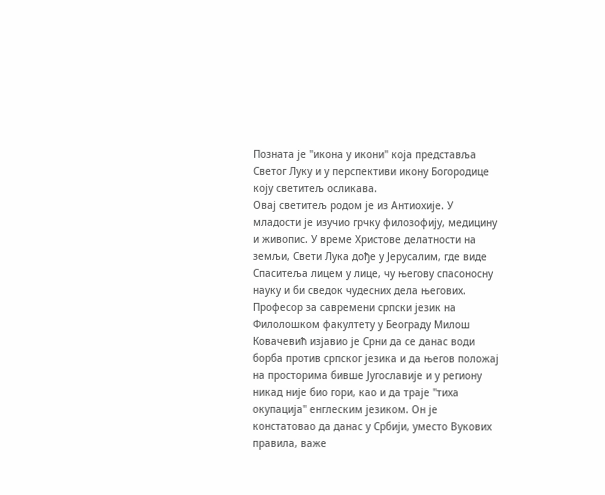Позната је "икона у икони" која представља Светог Луку и у перспективи икону Богородице коју светитељ осликава.
Овај светитељ родом је из Антиохије. У младости је изучио грчку филозофију, медицину и живопис. У време Христове делатности на земљи, Свети Лука дође у Јерусалим, где виде Спаситеља лицем у лице, чу његову спасоносну науку и би сведок чудесних дела његових.
Професор за савремени српски језик на Филолошком факултету у Београду Милош Ковачевић изјавио је Срни да се данас води борба против српског језика и да његов положај на просторима бивше Југославије и у региону никад није био гори, као и да траје "тиха окупација" енглеским језиком. Он је констатовао да данас у Србији, уместо Вукових правила, важе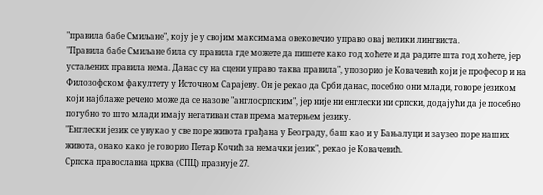"правила бабе Смиљане", коју је у својим максимама овековечио управо овај велики лингвиста.
"Правила бабе Смиљане била су правила где можете да пишете како год хоћете и да радите шта год хоћете, јер устаљених правила нема. Данас су на сцени управо таква правила", упозорио је Ковачевић који је професор и на Филозофском факултету у Источном Сарајеву. Он је рекао да Срби данас, посебно они млади, говоре језиком који најблаже речено може да се назове "англосрпским", јер није ни енглески ни српски, додајући да је посебно погубно то што млади имају негативан став према матерњем језику.
"Енглески језик се увукао у све поре живота грађана у Београду, баш као и у Бањалуци и заузео поре наших живота, онако како је говорио Петар Кочић за немачки језик", рекао је Ковачевић.
Српска православна црква (СПЦ) празнује 27.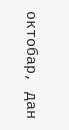октобар, дан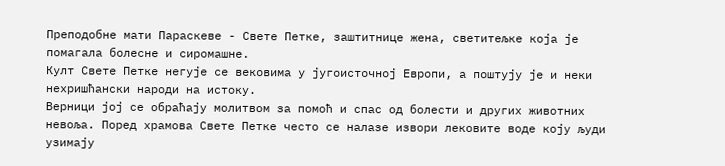Преподобне мати Параскеве - Свете Петке, заштитнице жена, светитељке која је помагала болесне и сиромашне.
Култ Свете Петке негује се вековима у југоисточној Европи, а поштују је и неки нехришћански народи на истоку.
Верници јој се обраћају молитвом за помоћ и спас од болести и других животних невоља. Поред храмова Свете Петке често се налазе извори лековите воде коју људи узимају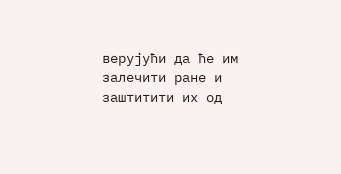верујући да ће им залечити ране и заштитити их од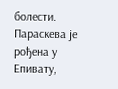болести.
Параскева је рођена у Епивату,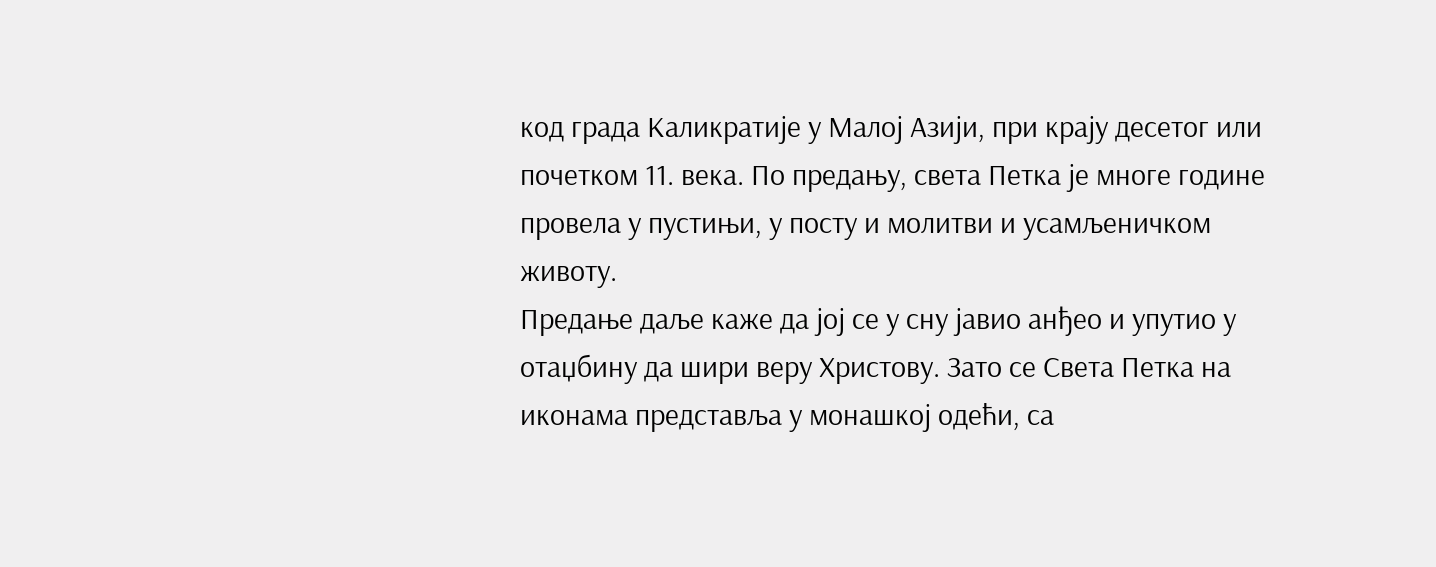код града Каликратије у Малој Азији, при крају десетог или почетком 11. века. По предању, света Петка је многе године провела у пустињи, у посту и молитви и усамљеничком животу.
Предање даље каже да јој се у сну јавио анђео и упутио у отаџбину да шири веру Христову. Зато се Света Петка на иконама представља у монашкој одећи, са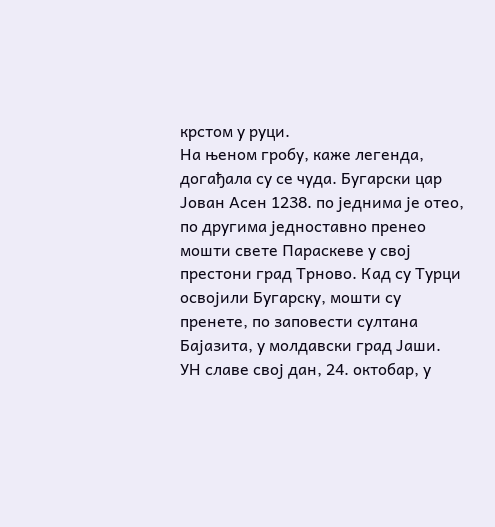крстом у руци.
На њеном гробу, каже легенда, догађала су се чуда. Бугарски цар Јован Асен 1238. по једнима је отео, по другима једноставно пренео мошти свете Параскеве у свој престони град Трново. Кад су Турци освојили Бугарску, мошти су пренете, по заповести султана Бајазита, у молдавски град Јаши.
УН славе свој дан, 24. октобар, у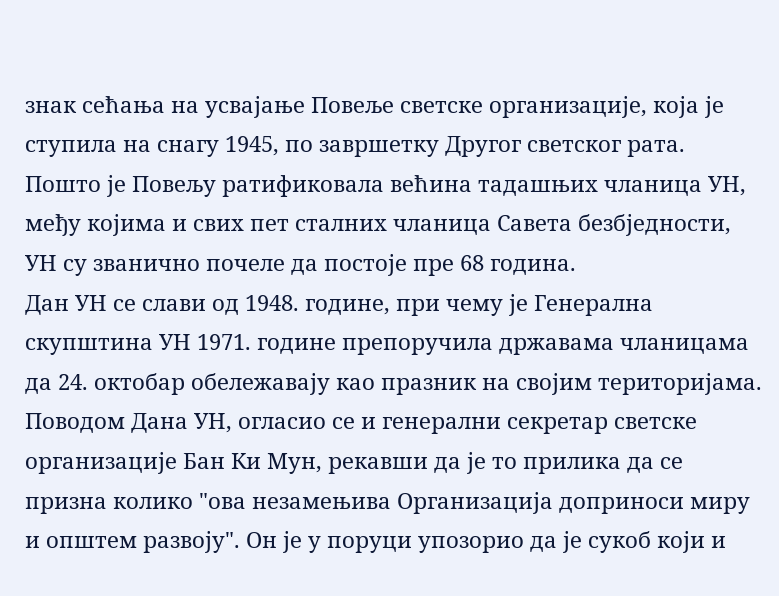знак сећања на усвајање Повеље светске организације, која је ступила на снагу 1945, по завршетку Другог светског рата.
Пошто је Повељу ратификовала већина тадашњих чланица УН, међу којима и свих пет сталних чланица Савета безбједности, УН су званично почеле да постоје пре 68 година.
Дан УН се слави од 1948. године, при чему је Генерална скупштина УН 1971. године препоручила државама чланицама да 24. октобар обележавају као празник на својим територијама.
Поводом Дана УН, огласио се и генерални секретар светске организације Бан Ки Мун, рекавши да је то прилика да се призна колико "ова незамењива Организација доприноси миру и општем развоју". Он је у поруци упозорио да је сукоб који и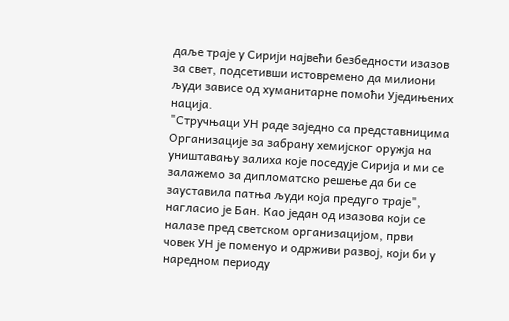даље траје у Сирији највећи безбедности изазов за свет, подсетивши истовремено да милиони људи зависе од хуманитарне помоћи Уједињених нација.
"Стручњаци УН раде заједно са представницима Организације за забрану хемијског оружја на уништавању залиха које поседује Сирија и ми се залажемо за дипломатско решење да би се зауставила патња људи која предуго траје", нагласио је Бан. Као један од изазова који се налазе пред светском организацијом, први човек УН је поменуо и одрживи развој, који би у наредном периоду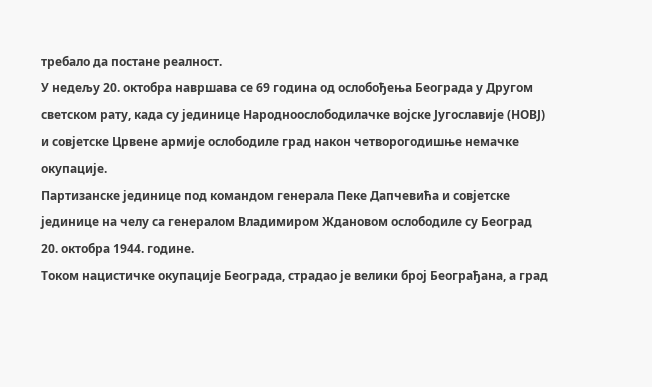требало да постане реалност.
У недељу 20. октобра навршава се 69 година од ослобођења Београда у Другом светском рату, када су јединице Народноослободилачке војске Југославије (НОВЈ) и совјетске Црвене армије ослободиле град након четворогодишње немачке окупације.
Партизанске јединице под командом генерала Пеке Дапчевића и совјетске јединице на челу са генералом Владимиром Ждановом ослободиле су Београд 20. октобра 1944. године.
Током нацистичке окупације Београда, страдао је велики број Београђана, а град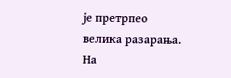је претрпео велика разарања.
На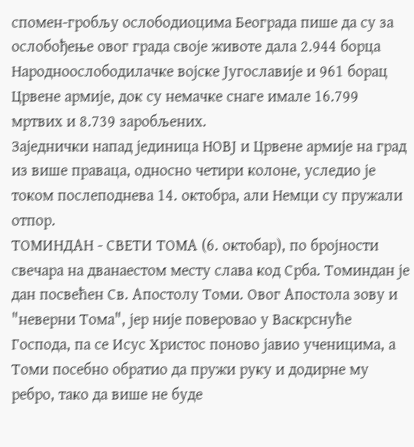спомен-гробљу ослободиоцима Београда пише да су за ослобођење овог града своје животе дала 2.944 борца Народноослободилачке војске Југославије и 961 борац Црвене армије, док су немачке снаге имале 16.799 мртвих и 8.739 заробљених.
Заједнички напад јединица НОВЈ и Црвене армије на град из више праваца, односно четири колоне, уследио је током послеподнева 14. октобра, али Немци су пружали отпор.
ТОМИНДАН - СВЕТИ ТОМА (6. октобар), по бројности свечара на дванаестом месту слава код Срба. Томиндан је дан посвећен Св. Апостолу Томи. Овог Апостола зову и "неверни Тома", јер није поверовао у Васкрснуће Господа, па се Исус Христос поново јавио ученицима, а Томи посебно обратио да пружи руку и додирне му ребро, тако да више не буде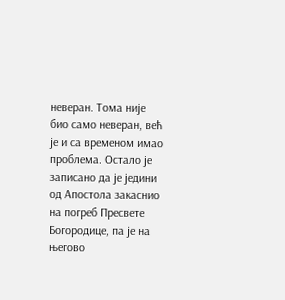неверан. Тома није био само неверан, већ је и са временом имао проблема. Остало је записано да је једини од Апостола закаснио на погреб Пресвете Богородице, па је на његово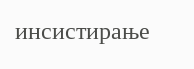инсистирање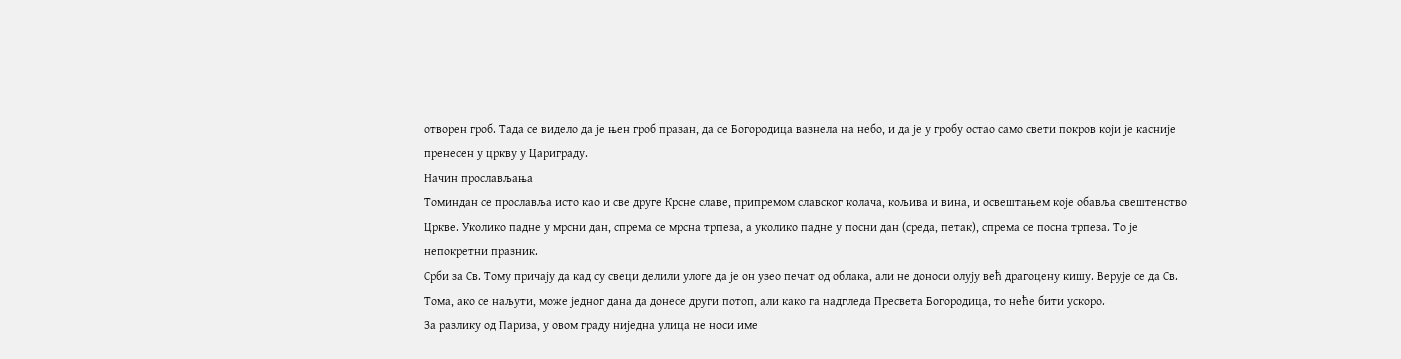отворен гроб. Тада се видело да је њен гроб празан, да се Богородица вазнела на небо, и да је у гробу остао само свети покров који је касније пренесен у цркву у Цариграду.
Начин прослављања
Томиндан се прославља исто као и све друге Крсне славе, припремом славског колача, кољива и вина, и освештањем које обавља свештенство Цркве. Уколико падне у мрсни дан, спрема се мрсна трпеза, а уколико падне у посни дан (среда, петак), спрема се посна трпеза. То је непокретни празник.
Срби за Св. Тому причају да кад су свеци делили улоге да је он узео печат од облака, али не доноси олују већ драгоцену кишу. Верује се да Св. Тома, ако се наљути, може једног дана да донесе други потоп, али како га надгледа Пресвета Богородица, то неће бити ускоро.
За разлику од Париза, у овом граду ниједна улица не носи име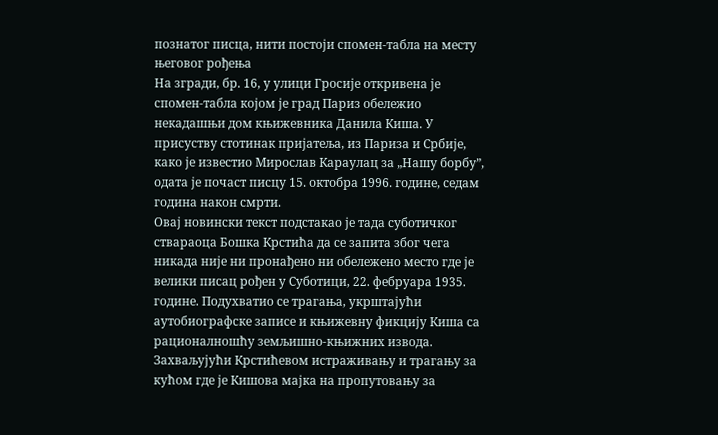познатог писца, нити постоји спомен-табла на месту његовог рођења
На згради, бр. 16, у улици Гросије откривена је спомен-табла којом је град Париз обележио некадашњи дом књижевника Данила Киша. У присуству стотинак пријатеља, из Париза и Србије, како је известио Мирослав Караулац за „Нашу борбу”, одата је почаст писцу 15. октобра 1996. године, седам година након смрти.
Овај новински текст подстакао је тада суботичког ствараоца Бошка Крстића да се запита због чега никада није ни пронађено ни обележено место где је велики писац рођен у Суботици, 22. фебруара 1935. године. Подухватио се трагања, укрштајући аутобиографске записе и књижевну фикцију Киша са рационалношћу земљишно-књижних извода. Захваљујући Крстићевом истраживању и трагању за кућом где је Кишова мајка на пропутовању за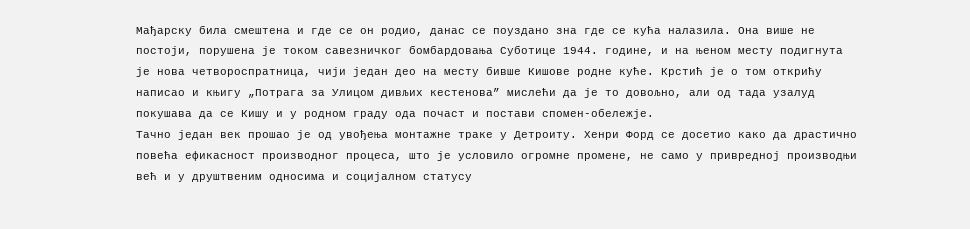Мађарску била смештена и где се он родио, данас се поуздано зна где се кућа налазила. Она више не постоји, порушена је током савезничког бомбардовања Суботице 1944. године, и на њеном месту подигнута је нова четвороспратница, чији један део на месту бивше Кишове родне куће. Крстић је о том открићу написао и књигу „Потрага за Улицом дивљих кестенова” мислећи да је то довољно, али од тада узалуд покушава да се Кишу и у родном граду ода почаст и постави спомен-обележје.
Тачно један век прошао је од увођења монтажне траке у Детроиту. Хенри Форд се досетио како да драстично повећа ефикасност производног процеса, што је условило огромне промене, не само у привредној производњи већ и у друштвеним односима и социјалном статусу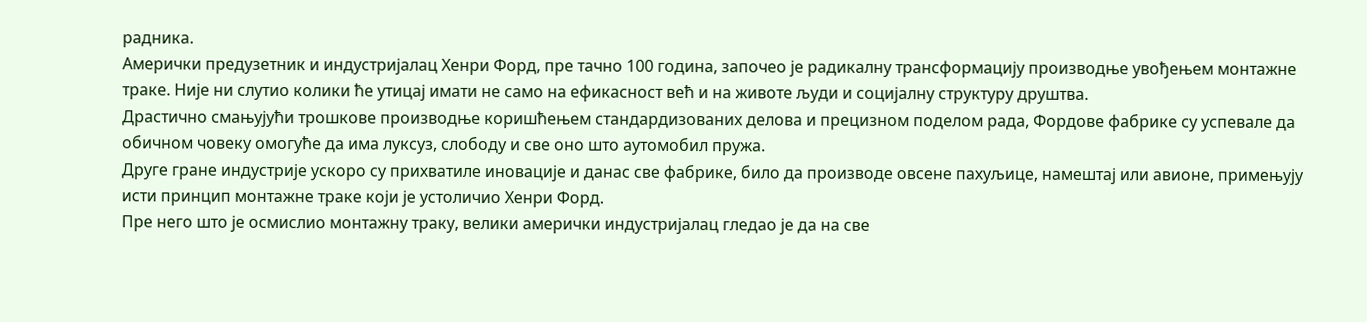радника.
Амерички предузетник и индустријалац Хенри Форд, пре тачно 100 година, започео је радикалну трансформацију производње увођењем монтажне траке. Није ни слутио колики ће утицај имати не само на ефикасност већ и на животе људи и социјалну структуру друштва.
Драстично смањујући трошкове производње коришћењем стандардизованих делова и прецизном поделом рада, Фордове фабрике су успевале да обичном човеку омогуће да има луксуз, слободу и све оно што аутомобил пружа.
Друге гране индустрије ускоро су прихватиле иновације и данас све фабрике, било да производе овсене пахуљице, намештај или авионе, примењују исти принцип монтажне траке који је устоличио Хенри Форд.
Пре него што је осмислио монтажну траку, велики амерички индустријалац гледао је да на све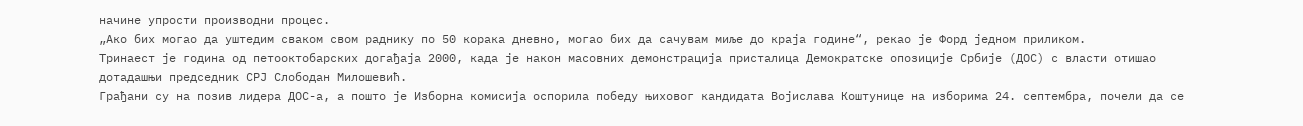начине упрости производни процес.
„Ако бих могао да уштедим сваком свом раднику по 50 корака дневно, могао бих да сачувам миље до краја године“, рекао је Форд једном приликом.
Тринаест је година од петооктобарских догађаја 2000, када је након масовних демонстрација присталица Демократске опозиције Србије (ДОС) с власти отишао дотадашњи председник СРЈ Слободан Милошевић.
Грађани су на позив лидера ДОС-а, а пошто је Изборна комисија оспорила победу њиховог кандидата Војислава Коштунице на изборима 24. септембра, почели да се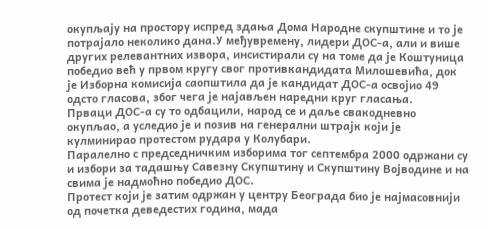окупљају на простору испред здања Дома Народне скупштине и то је потрајало неколико дана.У међувремену, лидери ДОС-а, али и више других релевантних извора, инсистирали су на томе да је Коштуница победио већ у првом кругу свог противкандидата Милошевића, док је Изборна комисија саопштила да је кандидат ДОС-а освојио 49 одсто гласова, због чега је најављен наредни круг гласања.
Прваци ДОС-а су то одбацили, народ се и даље свакодневно окупљао, а уследио је и позив на генерални штрајк који је кулминирао протестом рудара у Колубари.
Паралелно с председничким изборима тог септембра 2000 одржани су и избори за тадашњу Савезну Скупштину и Скупштину Војводине и на свима је надмоћно победио ДОС.
Протест који је затим одржан у центру Београда био је најмасовнији од почетка деведестих година, мада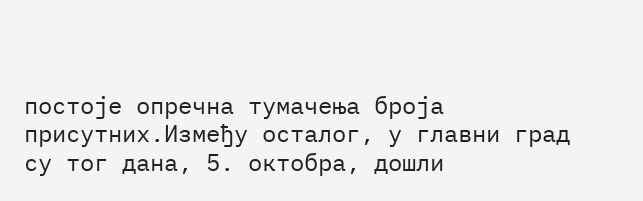постоје опречна тумачења броја присутних.Између осталог, у главни град су тог дана, 5. октобра, дошли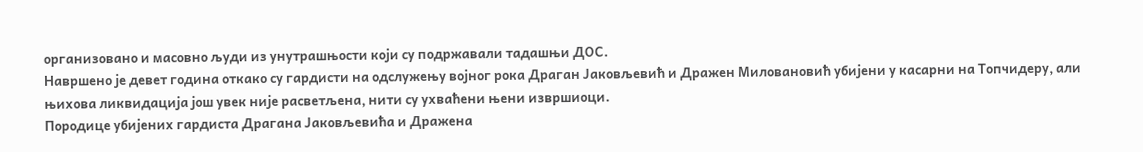организовано и масовно људи из унутрашњости који су подржавали тадашњи ДОС.
Навршено је девет година откако су гардисти на одслужењу војног рока Драган Јаковљевић и Дражен Миловановић убијени у касарни на Топчидеру, али њихова ликвидација још увек није расветљена, нити су ухваћени њени извршиоци.
Породице убијених гардиста Драгана Јаковљевића и Дражена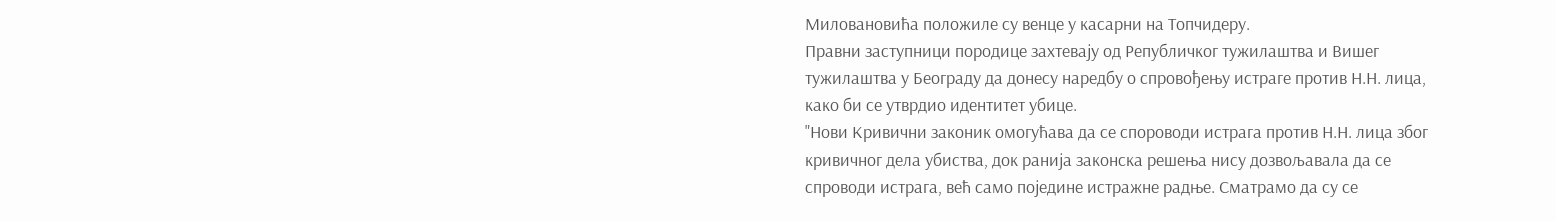Миловановића положиле су венце у касарни на Топчидеру.
Правни заступници породице захтевају од Републичког тужилаштва и Вишег тужилаштва у Београду да донесу наредбу о спровођењу истраге против Н.Н. лица, како би се утврдио идентитет убице.
"Нови Кривични законик омогућава да се спороводи истрага против Н.Н. лица због кривичног дела убиства, док ранија законска решења нису дозвољавала да се спроводи истрага, већ само поједине истражне радње. Сматрамо да су се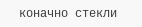коначно стекли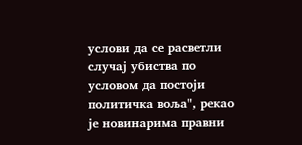услови да се расветли случај убиства по условом да постоји политичка воља", рекао је новинарима правни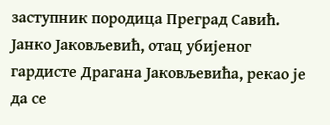заступник породица Преград Савић.
Јанко Јаковљевић, отац убијеног гардисте Драгана Јаковљевића, рекао је да се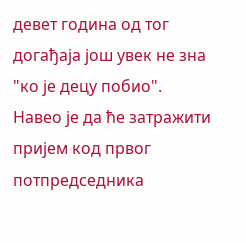девет година од тог догађаја још увек не зна "ко је децу побио".
Навео је да ће затражити пријем код првог потпредседника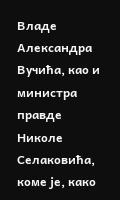Владе Александра Вучића, као и министра правде Николе Селаковића, коме је, како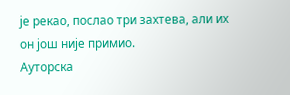је рекао, послао три захтева, али их он још није примио.
Ауторска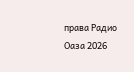права Радио Оаза 2026